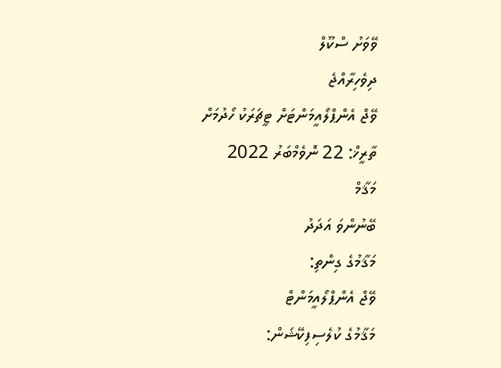ވޭވަށު ސްކޫލް
ދިވެހިރާއްޖެ
ވޭޖް އެންޕްލޯއީމަންޓަށް ޓީޗަރަކު ހޯދުމަށް
ތާރީޚް: 22 ނޮވެމްބަރު 2022
މަޤާމް
ބޭނުންވަ އަދަދު
މަޤާމުގެ ގިންތި:
ވޭޖް އެންޕްލޯއީމަންޓް
މަޤާމުގެ ކުލެސިފިކޭޝަން: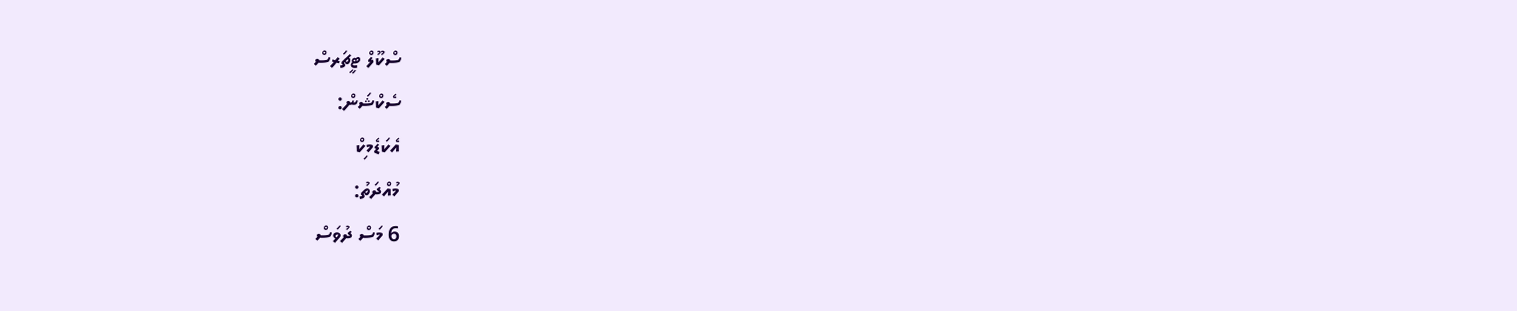ސްކޫލް ޓީޗަރސް
ސެކްޝަން:
އެކަޑެމިކް
މުއްދަތު:
6 މަސް ދުވަސް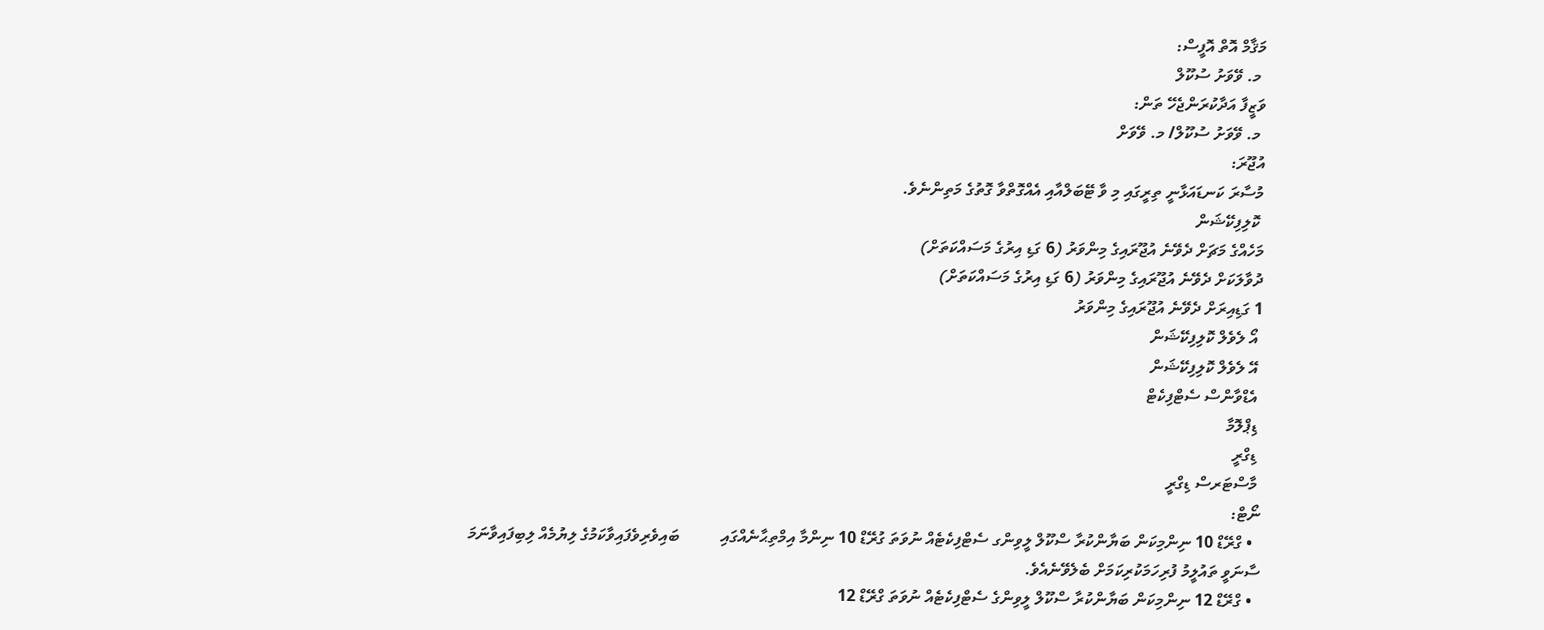މަޤާމް އޮތް އޮފީސް:
 މ. ވޭވަށު ސުކޫލް
ވަޒީފާ އަދާކުރަންޖެހޭ ތަން:
 މ. ވޭވަށު ސުކޫލް/ މ. ވޭވަށް
އުޖޫރަ:
މުސާރަ ކަނޑައަޅާނީ ތިރީގައި މި ވާ ޓޭބަލްއާއި އެއްގޮތްވާ ގޮތުގެ މަތިންނެވެ.
 ކޮލިފިކޭޝަން
މަހެއްގެ މަޗަށް ދެވޭނެ އުޖޫރައިގެ މިންވަރު (6 ގަޑި އިރުގެ މަސައްކަތަށް)
ދުވާލަކަށް ދެވޭނެ އުޖޫރައިގެ މިންވަރު (6 ގަޑި އިރުގެ މަސައްކަތަށް)
1 ގަޑިއިރަށް ދެވޭނެ އުޖޫރައިގެ މިންވަރު
 އޯ ލެވެލް ކޮލިފިކޭޝަން
 އޭ ލެވެލް ކޮލިފިކޭޝަން
 އެޑްވާންސް ސެޓްފިކެޓް
 ޑިޕްލޮމާ
 ޑިގްރީ
 މާސްޓަރސް ޑިގްރީ
ނޯޓް:
  • ގްރޭޑް 10 ނިންމިކަން ބަޔާންކުރާ ސްކޫލް ލީވިންގ ސެޓްފިކެޓެއް ނުވަތަ ގުރޭޑް 10 ނިންމާ އިމްތިޙާނެއްގައި          ބައިވެރިވެފައިވާކަމުގެ ލިޔުމެއް ލިބިފައިވާނަމަ ސާނަވީ ތައުލީމު ފުރިހަމަކުރިކަމަށް ބެލެވޭނެއެވެ.
  • ގްރޭޑް 12 ނިންމިކަން ބަޔާންކުރާ ސްކޫލް ލީވިންގެ ސެޓްފިކެޓެއް ނުވަތަ ގްރޭޑް 12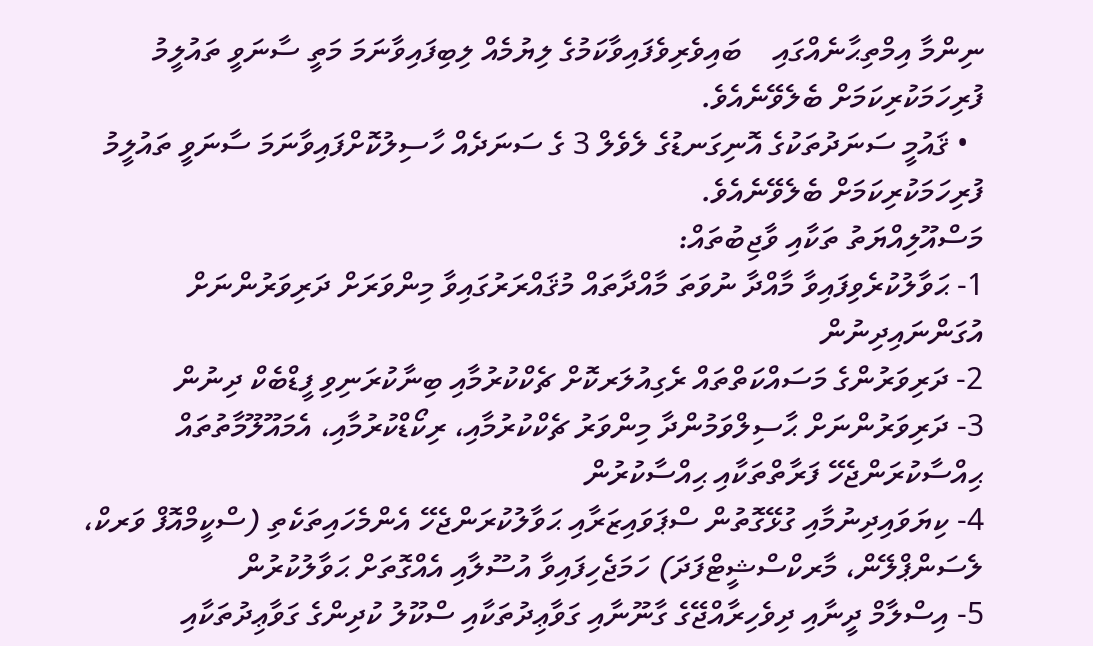ނިންމާ އިމްތިޙާނެއްގައި    ބައިވެރިވެފައިވާކަމުގެ ލިޔުމެއް ލިބިފައިވާނަމަ މަތީ ސާނަވީ ތައުލީމު ފުރިހަމަކުރިކަމަށް ބެލެވޭނެއެވެ.
  • ޤައުމީ ސަނަދުތަކުގެ އޮނިގަނޑުގެ ލެވެލް 3 ގެ ސަނަދެއް ހާސިލުކޮށްފައިވާނަމަ ސާނަވީ ތައުލީމު ފުރިހަމަކުރިކަމަށް ބެލެވޭނެއެވެ.
މަސްއޫލިއްޔަތު ތަކާއި ވާޖިބުތައް:
1- ޙަވާލުކުރެވިފައިވާ މާއްދާ ނުވަތަ މާއްދާތައް މުޤައްރަރުގައިވާ މިންވަރަށް ދަރިވަރުންނަށް އުގަންނައިދިނުން
2- ދަރިވަރުންގެ މަސައްކަތްތައް ރެގިއުލަރކޮށް ޗެކްކުރުމާއި ބިނާކުރަނިވި ފީޑްބެކް ދިނުން
3- ދަރިވަރުންނަށް ޙާސިލްވަމުންދާ މިންވަރު ޗެކްކުރުމާއި، ރިކޯޑްކުރުމާއި، އެމައޫލޫމާތުތައް ޙިއްސާކުރަންޖެހޭ ފަރާތްތަކާއި ޙިއްސާކުރުން
4- ކިޔަވައިދިނުމާއި ގުޅޭގޮތުން ސްޕަވައިޒަރާއި ޙަވާލުކުރަންޖެހޭ އެންމެހައިތަކެތި (ސްކީމްއޮފް ވަރކް، ލެސަންޕްލޭން، މާރކްސްޝީޓްފަދަ) ހަމަޖެހިފައިވާ އުސޫލާއި އެއްގޮތަށް ޙަވާލުކުރުން
5- އިސްލާމް ދީނާއި ދިވެހިރާއްޖޭގެ ގާނޫނާއި ގަވާޢިދުތަކާއި ސްކޫލު ކުދިންގެ ގަވާޢިދުތަކާއި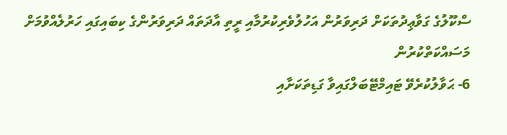ސްކޫލުގެ ގަވާޢިދުތަކަށް ދަރިވަރުން އަހުލުވެރިކުރުމާއި ރީތި އާދަތައް ދަރިވަރުންގެ ކިބައިގައި ހަރުލެއްވުމަށް މަސައްކަތްކުރުން
6- ޙަވާލުކުރެވޭ ޓައިމްޓޭބަލްގައިވާ ގަޑިތަކަށާއި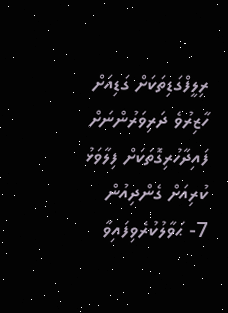ރިލީފްގަޑިތަކަށް ގަޑިއަށް ހާޒިރުވެ ދަރިވަރުންނަށް ފައިދާހުރިގޮތަކަށް ފިލާވަޅު ކުރިއަށް ގެންދިއުން
7- ޙަވާލުކުރެވިފައިވާ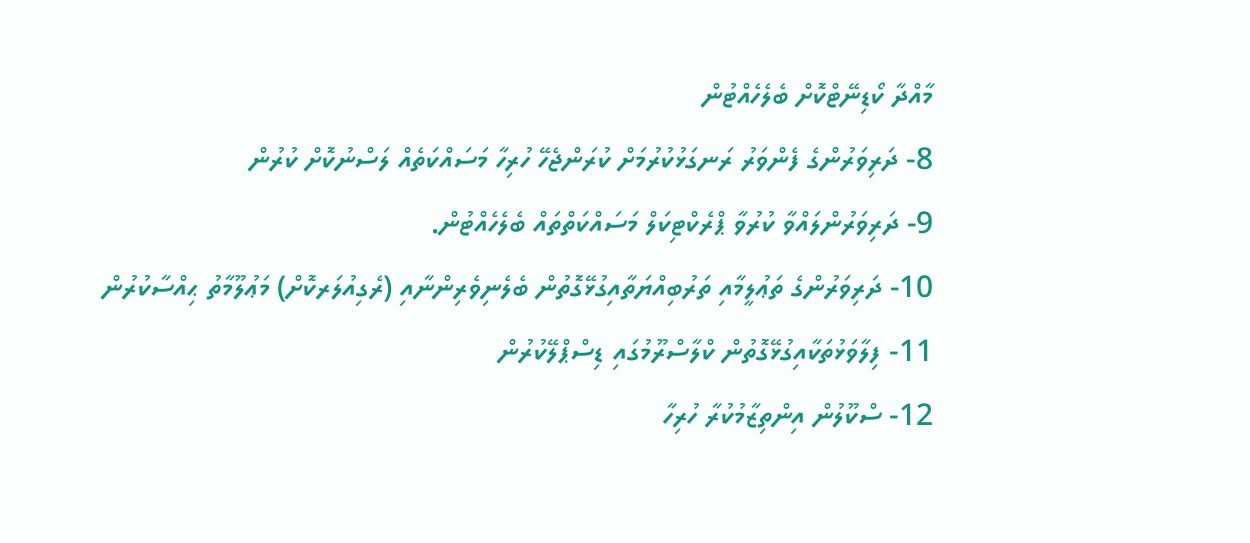މާއްދާ ކޯޑިނޭޓްކޮށް ބެލެހެއްޓުން
8- ދަރިވަރުންގެ ފެންވަރު ރަނގަޅުކުރުމަށް ކުރަންޖެހޭ ހުރިހާ މަސައްކަތެއް ލަސްނުކޮށް ކުރުން
9- ދަރިވަރުންލައްވާ ކުރުވާ ޕްރެކްޓިކަލް މަސައްކަތްތައް ބެލެހެއްޓުން.
10- ދަރިވަރުންގެ ތަޢުލީމާއި ތަރުބިއްޔަތާއިގުޅޭގޮތުން ބެލެނިވެރިންނާއި (ރެގިއުލަރކޮށް) މަޢުލޫމާތު ޙިއްސާކުރުން
11- ފިލާވަޅުތަކާއިގުޅޭގޮތުން ކްލާސްރޫމުގައި ޑިސްޕްލޭކުރުން
12- ސްކޫލުން އިންތިޒާމުކުރާ ހުރިހާ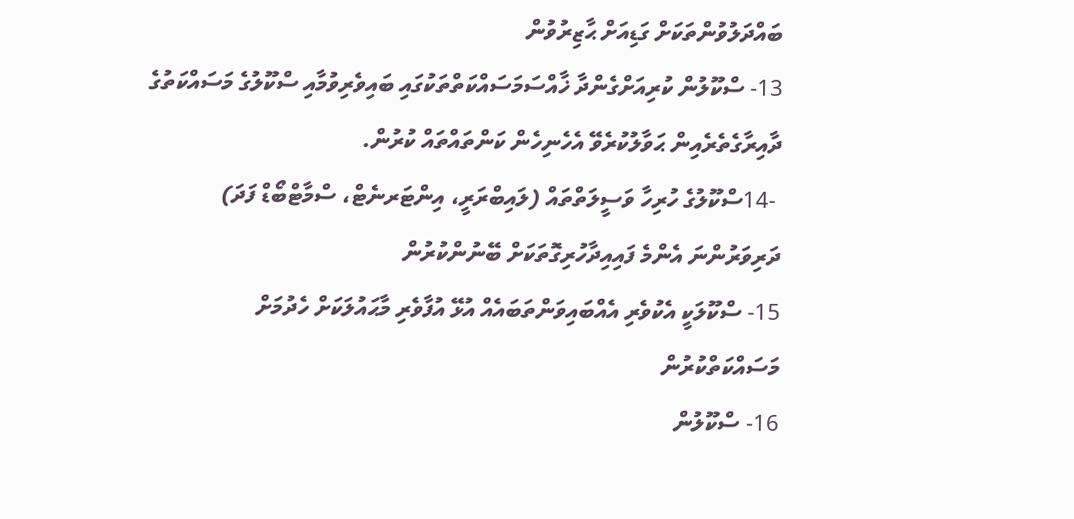ބައްދަލުވުންތަކަށް ގަޑިއަށް ޙާޒިރުވުން
13- ސްކޫލުން ކުރިއަށްގެންދާ ޚާއްސަމަސައްކަތްތަކުގައި ބައިވެރިވުމާއި ސްކޫލުގެ މަސައްކަތުގެ ދާއިރާގެތެރެއިން ޙަވާލުކުރެވޭ އެހެނިހެން ކަންތައްތައް ކުރުން.
 -14ސްކޫލުގެ ހުރިހާ ވަސީލަތްތައް (ލައިބްރަރީ، އިންޓަރނެޓް، ސްމާޓްބޯޑް ފަދަ) ދަރިވަރުންނަ އެންމެ ފައިއިދާހުރިގޮތަކަށް ބޭނުންކުރުން
15- ސްކޫލަކީ އެކުވެރި އެއްބައިވަންތަބައެއް އުޅޭ އުފާވެރި މާޙައުލަކަށް ހެދުމަށް މަސައްކަތްކުރުން
16- ސްކޫލުން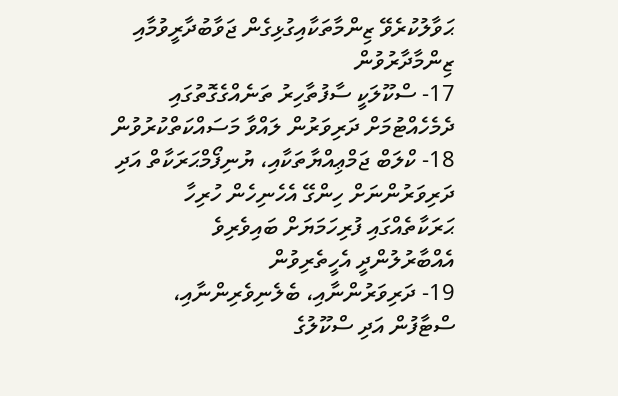ޙަވާލުކުރެވޭ ޒިންމާތަކާއިގުޅިގެން ޖަވާބުދާރީވުމާއި ޒިންމާދާރުވުން
17- ސްކޫލަކީ ސާފުތާހިރު ތަނެއްގެގޮތުގައި ދެމެހެއްޓުމަށް ދަރިވަރުން ލައްވާ މަސައްކަތްކުރުވުން
18- ކްލަބް ޖަމްޢިއްޔާތަކާއި، ޔުނިފޯމްޙަރަކާތް އަދި ދަރިވަރުންނަށް ހިންގޭ އެހެނިހެން ހުރިހާ ޙަރަކާތެއްގައި ފުރިހަމަޔަށް ބައިވެރިވެ އެއްބާރުލުންދީ އެހީތެރިވުން
19- ދަރިވަރުންނާއި، ބެލެނިވެރިންނާއި، ސްޓާފުން އަދި ސްކޫލުގެ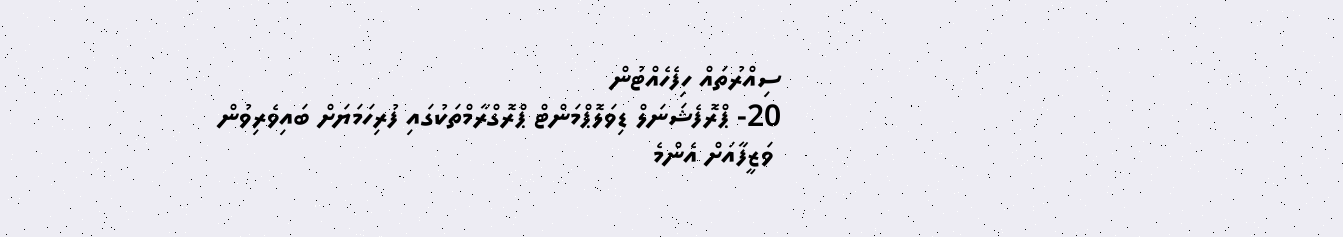ސިއްރުތައް ހިފެހެއްޓުން
20- ޕްރޮފެޝަނަލް ޑިވަލޮޕްމަންޓް ޕްރޮގްރާމްތަކުގައި ފުރިހަމަޔަށް ބައިވެރިވުން
 ވަޒީފާއަށް އެންމެ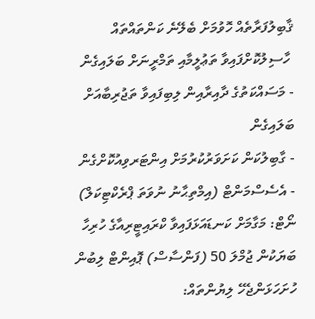ޤާބިލުފަރާތެއް ހޮވުމަށް ބެލޭނެ ކަންތައްތައް
 ހާސިލުކޮށްފައިވާ ތަޢުލީމާއި ތަމްރީނަށް ބަލައިގެން
- މަސައްކަތުގެ ދާއިރާއިން ލިބިފައިވާ ތަޖުރިބާއަށް ބަލައިގެން
- ގާބިލުކަން ކަށަވަރުކުރުމަށް އިންޓަރވިއުކޮށްގެން
- އެސެސްމަންޓް (އިމްތިޙާނު ނުވަތަ ޕްރެކްޓިކަލް)
ނޯޓް: މަގާމަށް ކަނޑައަޅަފައިވާ ކްރައިޓީރިއާގެ ހުރިހާ ބަޔަކުން ޖުމްލަ 50 (ފަންސާސް) ޕޮއިންޓް ލިބުން
ހުށަހަޅަންޖެހޭ ލިޔުންތައް: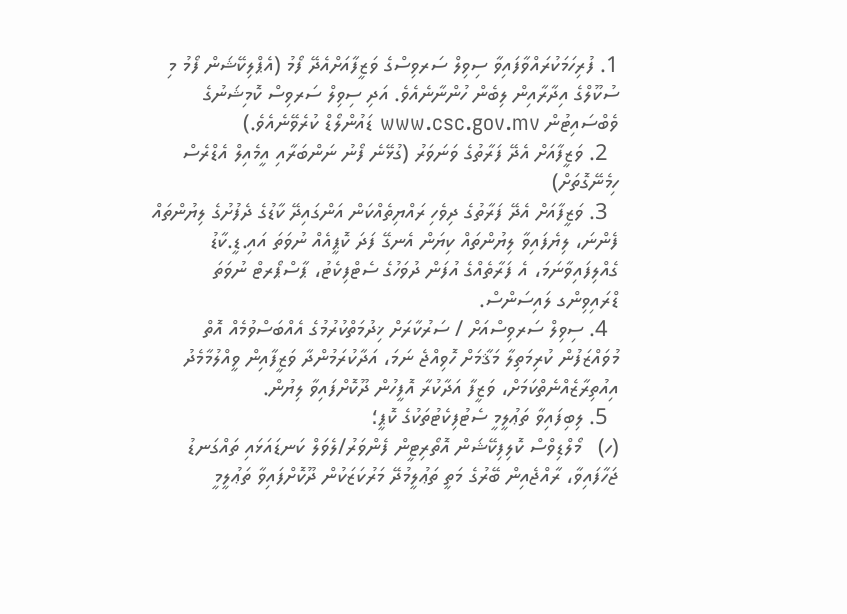1. ފުރިހަމަކުރައްވާފައިވާ ސިވިލް ސަރވިސްގެ ވަޒީފާއަށްއެދޭ ފޯމު (އެޕްލިކޭޝަން ފޯމު މި ސުކޫލްގެ އިދާރާއިން ލިބެން ހުންނާނެއެވެ. އަދި ސިވިލް ސަރވިސް ކޮމިޝަނުގެ ވެބްސައިޓުން www.csc.gov.mv ޑައުންލޯޑް ކުރެވޭނެއެވެ.)
  2. ވަޒީފާއަށް އެދޭ ފަރާތުގެ ވަނަވަރު (ގުޅޭނެ ފޯނު ނަންބަރާއި އީމެއިލް އެޑްރެސް ހިމެނޭގޮތަށް)
  3. ވަޒީފާއަށް އެދޭ ފަރާތުގެ ދިވެހި ރައްޔިތެއްކަން އަންގައިދޭ ކާޑުގެ ދެފުށުގެ ލިޔުންތައް ފެންނަ، ލިޔެފައިވާ ލިޔުންތައް ކިޔަން އެނގޭ ފަދަ ކޮޕީއެއް ނުވަތަ އައި.ޑީ.ކާޑު ގެއްލިފައިވާނަމަ، އެ ފަރާތެއްގެ އުފަން ދުވަހުގެ ސެޓްފިކެޓު، ޕާސްޕޯރޓް ނުވަތަ ޑްރައިވިންގ ލައިސަންސް.
  4. ސިވިލް ސަރވިސްއަށް / ސަރުކާރަށް ޚިދުމަތްކުރުމުގެ އެއްބަސްވުމެއް އޮތް މުވައްޒަފުން ކުރިމަތިލާ މަޤާމަށް ހޮވިއްޖެ ނަމަ، އަދާކުރަމުންދާ ވަޒީފާއިން ވީއްލުމާމެދު އިއުތިރާޒެއްނެތްކަމަށް، ވަޒީފާ އަދާކުރާ އޮފީހުން ދޫކޮށްފައިވާ ލިޔުން.
  5. ލިބިފައިވާ ތަޢުލީމީ ސެޓުފިކެޓުތަކުގެ ކޮޕީ؛
(ހ)   މޯލްޑިވްސް ކޮލިފިކޭޝަން އޮތޯރިޓީން ފެންވަރު/ލެވަލް ކަނޑައަޅައި ތައްގަނޑު ޖަހާފައިވާ، ރާއްޖެއިން ބޭރުގެ މަތީ ތަޢުލީމުދޭ މަރުކަޒަކުން ދޫކޮށްފައިވާ ތަޢުލީމީ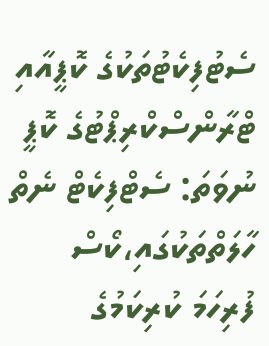ސެޓުފިކެޓުތަކުގެ ކޮޕީއާއި ޓްރާންސްކްރިޕްޓުގެ ކޮޕީ ނުވަތަ: ސެޓްފިކެޓް ނެތް ހާލަތްތަކުގައި،ކޯސް ފުރިހަމަ ކުރިކަމުގެ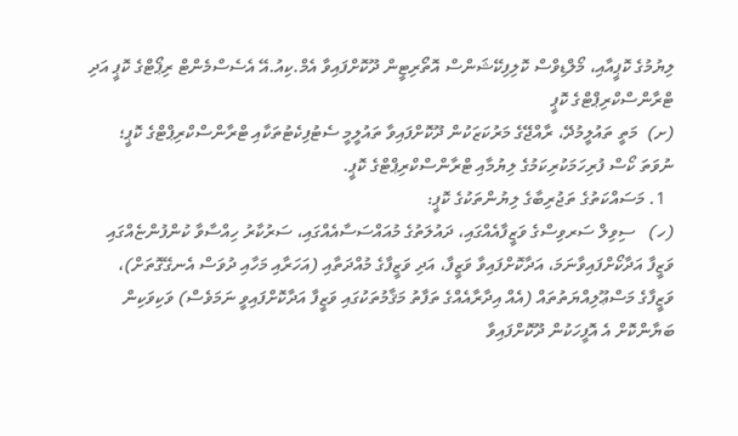ލިޔުމުގެ ކޮޕީއާއި، މޯލްޑިވްސް ކޮލިފިކޭޝަންސް އޮތޯރިޓީން ދޫކޮށްފައިވާ އެމް.ކިއު.އޭ އެސެސްމެންޓް ރިޕޯޓްގެ ކޮޕީ އަދި ޓްރާންސްކްރިޕްޓްގެ ކޮޕީ
(ށ)  މަތީ ތައުލީމުދޭ، ރާއްޖޭގެ މަރުކަޒަކުން ދޫކޮށްފައިވާ ތައުލީމީ ސެޓުފިކެޓުތަކާއި ޓްރާންސްކްރިޕްޓްގެ ކޮޕީ؛ ނުވަތަ ކޯސް ފުރިހަމަކުރިކަމުގެ ލިޔުމާއި ޓްރާންސްކްރިޕްޓްގެ ކޮޕީ.
  1. މަސައްކަތުގެ ތަޖުރިބާގެ ލިޔުންތަކުގެ ކޮޕީ:
(ހ)   ސިވިލް ސަރވިސްގެ ވަޒީފާއެއްގައި، ދައުލަތުގެ މުއައްސަސާއެއްގައި، ސަރުކާރު ހިއްސާވާ ކުންފުންޏެއްގައި ވަޒީފާ އަދާކޯށްފައިވާނަމަ، އަދާކޮށްފައިވާ ވަޒީފާ، އަދި ވަޒީފާގެ މުއްދަތާއި (އަހަރާއި މަހާއި ދުވަސް އެނގޭގޮތަށް)، ވަޒީފާގެ މަސްޢޫލިއްޔަތުތައް (އެއް އިދާރާއެއްގެ ތަފާތު މަޤާމުތަކުގައި ވަޒީފާ އަދާކޮށްފައިވީ ނަމަވެސް) ވަކިވަކިން ބަޔާންކޮށް އެ އޮފީހަކުން ދޫކޮށްފައިވާ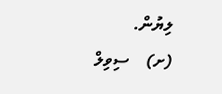ލިޔުން.
(ށ)    ސިވިލް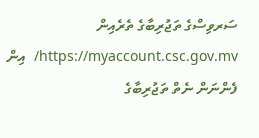ސަރވިސްގެ ތަޖުރިބާގެ ތެރެއިން https://myaccount.csc.gov.mv/  އިން ފެންނަން ނެތް ތަޖުރިބާގެ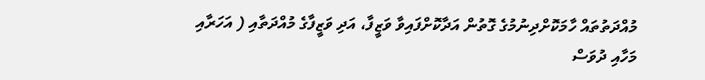މުއްދަތުތައް ހާމަކޮށްދިނުމުގެ ގޮތުން އަދާކޮށްފައިވާ ވަޒީފާ، އަދި ވަޒީފާގެ މުއްދަތާއި ( އަހަރާއި މަހާއި ދުވަސް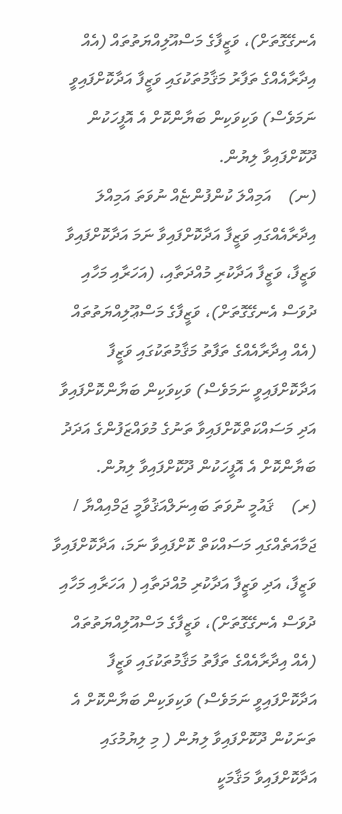އެނގޭގޮތަށް)، ވަޒީފާގެ މަސްއޫލިއްޔަތުތައް (އެއް އިދާރާއެއްގެ ތަފާރު މަޤާމުތަކުގައި ވަޒީފާ އަދާކޮށްފައިވީ ނަމަވެސް) ވަކިވަކިން ބަޔާންކޮށް އެ އޮފީހަކުން ދޫކޮށްފައިވާ ލިޔުން.
(ނ)    އަމިއްލަ ކުންފުންޏެއް ނުވަތަ އަމިއްލަ އިދާރާއެއްގައި ވަޒީފާ އަދާކޮށްފައިވާ ނަމަ އަދާކޮށްފައިވާ ވަޒީފާ، ވަޒީފާ އަދާކުރި މުއްދަތާއި، (އަހަރާއި މަހާއި ދުވަސް އެނގޭގޮތަށް)، ވަޒީފާގެ މަސްޢޫލިއްޔަތުތައް (އެއް އިދާރާއެއްގެ ތަފާތު މަޤާމުތަކުގައި ވަޒީފާ އަދާކޮށްފައިވީ ނަމަވެސް) ވަކިވަކިން ބަޔާންކޮށްފައިވާ އަދި މަސައްކަތްކޮށްފައިވާ ތަނުގެ މުވައްޒަފުންގެ އަދަދު ބަޔާންކޮށް އެ އޮފީހަކުން ދޫކޮށްފައިވާ ލިޔުން.
(ރ)    ޤައުމީ ނުވަތަ ބައިނަލްއަޤުވާމީ ޖަމްއިއްޔާ / ޖަމާއަތެއްގައި މަސައްކަތް ކޮށްފައިވާ ނަމަ، އަދާކޮށްފައިވާ ވަޒީފާ، އަދި ވަޒީފާ އަދާކުރި މުއްދަތާއި ( އަހަރާއި މަހާއި ދުވަސް އެނގޭގޮތަށް)، ވަޒީފާގެ މަސްއޫލިއްޔަތުތައް (އެއް އިދާރާއެއްގެ ތަފާތު މަޤާމުތަކުގައި ވަޒީފާ އަދާކޮށްފައިވީ ނަމަވެސް) ވަކިވަކިން ބަޔާންކޮށް އެ ތަނަކުން ދޫކޮށްފައިވާ ލިޔުން ( މި ލިޔުމުގައި އަދާކޮށްފައިވާ މަޤާމަކީ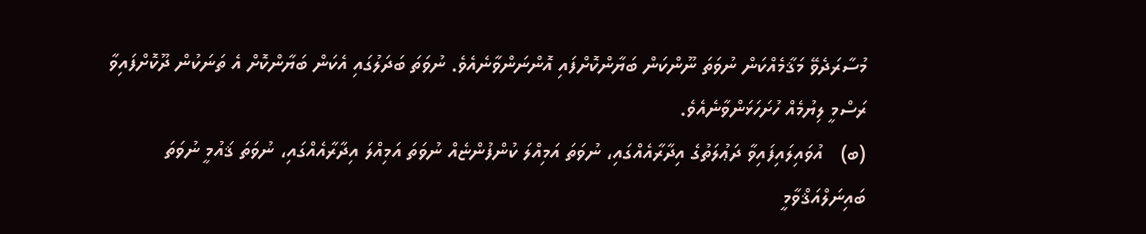މުސާރަދެވޭ މަޤާމެއްކަން ނުވަތަ ނޫންކަން ބަޔާންކޮށްފައި އޮންނަންވާނެއެވެ. ނުވަތަ ބަދަލުގައި އެކަން ބަޔާންކޮށް އެ ތަނަކުން ދޫކޮށްފައިވާ ރަސްމީ ލިޔުމެއް ހުށަހަޅަންވާނެއެވެ.
(ބ)   އުވައިލައިފައިވާ ދަޢުލަތުގެ އިދާރާއެއްގައި، ނުވަތަ އަމިއްލަ ކުންފުންޏެއް ނުވަތަ އަމިއްލަ އިދާރާއެއްގައި، ނުވަތަ ޤައުމީ ނުވަތަ ބައިނަލްއަޤްވާމީ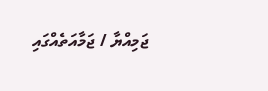ޖަމިއްޔާ / ޖަމާއަތެއްގައި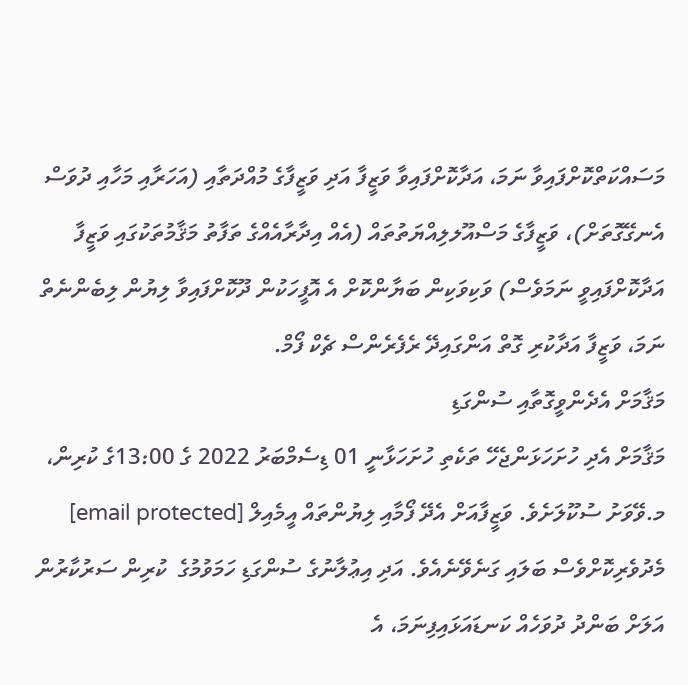މަސައްކަތްކޮށްފައިވާ ނަމަ، އަދާކޮށްފައިވާ ވަޒީފާ އަދި ވަޒީފާގެ މުއްދަތާއި (އަހަރާއި މަހާއި ދުވަސް އެނގޭގޮތަށް)، ވަޒީފާގެ މަސްއޫލލިއްޔަތުތައް (އެއް އިދާރާއެއްގެ ތަފާތު މަޤާމުތަކުގައި ވަޒީފާ އަދާކޮށްފައިވީ ނަމަވެސް) ވަކިވަކިން ބަޔާންކޮށް އެ އޮފީހަކުން ދޫކޮށްފައިވާ ލިޔުން ލިބެންނެތް ނަމަ، ވަޒީފާ އަދާކުރި ގޮތް އަންގައިދޭ ރެފެރެންސް ޗެކް ފޯމް.
މަޤާމަށް އެދެންވީގޮތާއި ސުންގަޑި
މަޤާމަށް އެދި ހުށަހަޅަންޖެހޭ ތަކެތި ހުށަހަޅާނީ 01 ޑިސެމްބަރު 2022 ގެ 13:00ގެ ކުރިން، މ.ވޭވަށު ސުކޫލަށެވެ. ވަޒީފާއަށް އެދޭ ފޯމާއި ލިޔުންތައް އީމެއިލް [email protected]
މެދުވެރިކޮށްވެސް ބަލައި ގަނެވޭނެއެވެ. އަދި އިޢުލާނުގެ ސުންގަޑި ހަމަވުމުގެ  ކުރިން ސަރުކާރުން އަލަށް ބަންދު ދުވަހެއް ކަނޑައަޅައިފިނަމަ، އެ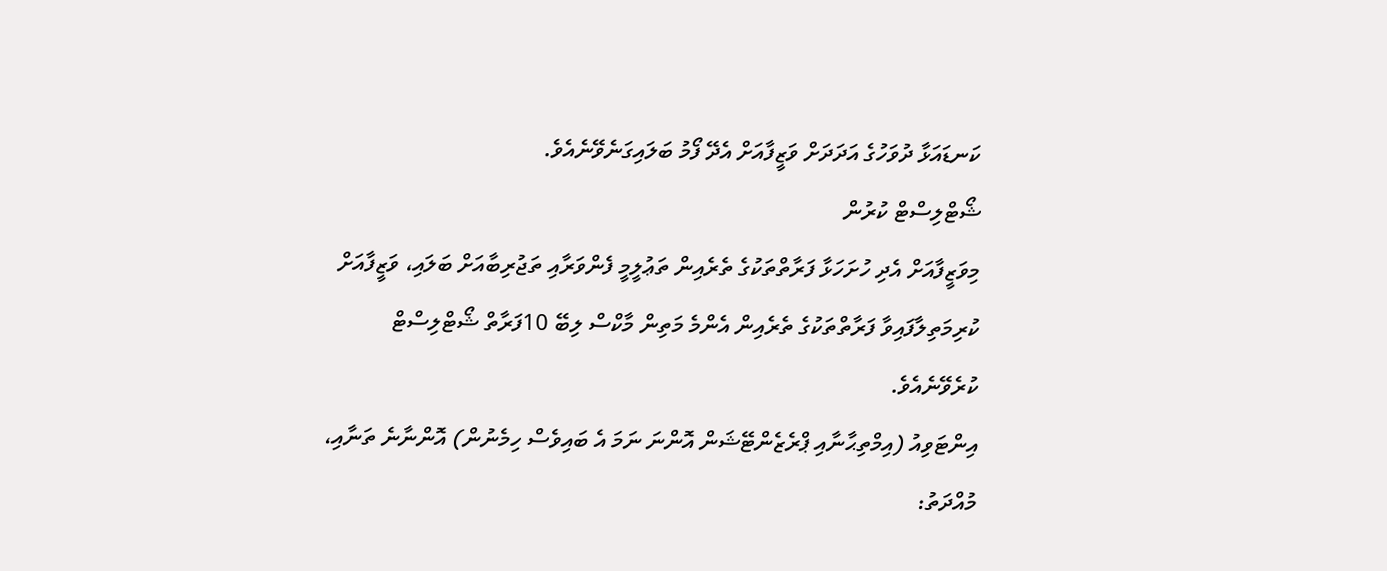ކަނޑައަޅާ ދުވަހުގެ އަދަދަށް ވަޒީފާއަށް އެދޭ ފޯމު ބަލައިގަނެވޭނެއެވެ.
ޝޯޓްލިސްޓް ކުރުން
މިވަޒީފާއަށް އެދި ހުށަހަޅާ ފަރާތްތަކުގެ ތެރެއިން ތަޢުލީމީ ފެންވަރާއި ތަޖުރިބާއަށް ބަލައި، ވަޒީފާއަށް ކުރިމަތިލާފައިވާ ފަރާތްތަކުގެ ތެރެއިން އެންމެ މަތިން މާކްސް ލިބޭ 10ފަރާތް ޝޯޓްލިސްޓް ކުރެވޭނެއެވެ.
އިންޓަވިއު (އިމްތިޙާނާއި ޕްރެޒެންޓޭޝަން އޮންނަ ނަމަ އެ ބައިވެސް ހިމެނުން) އޮންނާނެ ތަނާއި، މުއްދަތު: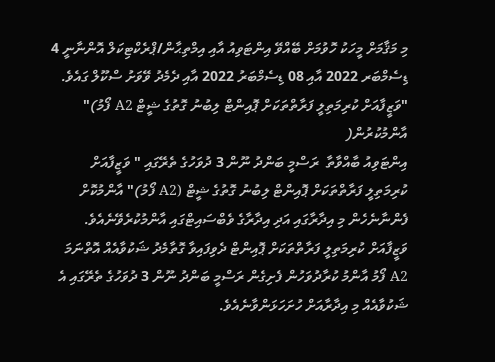މި މަޤާމަށް މީހަކު ހޮވުމަށް ބޭއްވޭ އިންޓަވިއު އާއި އިމްތިޙާން/ޕްރެކްޓިކަލް އޮންނާނީ 4 ޑިސެމްބަރ 2022 އާއި 08 ޑިސެމްބަރު 2022 އާއި ދެމެދު ވޭވަށު ސްކޫލް ގައެވެ.
"ވަޒީފާއަށް ކުރިމަތިލީ ފަރާތްތަކަށް ޕޮއިންޓް ލިބުނު ގޮތުގެ ޝީޓް A2 ފޯމު)" އާންމުކުރުން(
އިންޓަވިއު ބާއްވާތާ  ރަސްމީ ބަންދު ނޫން 3 ދުވަހުގެ ތެރޭގައި " ވަޒީފާއަށް ކުރިމަތިލީ ފަރާތްތަކަށް ޕޮއިންޓް ލިބުނު ގޮތުގެ ޝީޓް (A2 ފޯމު)" އާންމުކޮށް ފެންނާނެހެން މި އިދާރާގައި އަދި އިދާރާގެ ވެބްސައިޓްގައި އާންމުކުރެވޭނެއެވެ. ވަޒީފާއަށް ކުރިމަތިލީ ފަރާތްތަކަށް ޕޮއިންޓް ދެވިފައިވާ ގޮތާމެދު ޝަކުވާއެއް އޮތްނަމަ A2 ފޯމު އާންމު ކުރާދުވަހުން ފެށިގެން ރަސްމީ ބަންދު ނޫން 3 ދުވަހުގެ ތެރޭގައި އެ ޝަކުވާއެއް މި އިދާރާއަށް ހުށަހަޅަންވާނެއެވެ.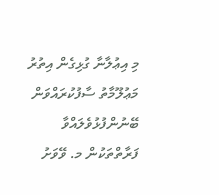މި އިޢުލާނާ ގުޅިގެން އިތުރު މަޢުލޫމާތު ސާފުކުރައްވަން ބޭނުންފުޅުވެލައްވާ ފަރާތްތަކުން މ. ވޭވަށު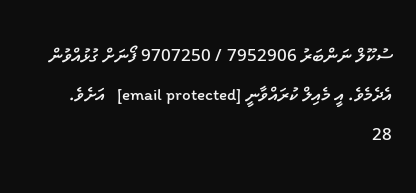ސުކޫލް ނަންބަރު 7952906 / 9707250 ފޯނަށް ގުޅުއްވުން އެދެމެވެ. އީ މެއިލް ކުރައްވާނީ [email protected]   އަށެވެ.
28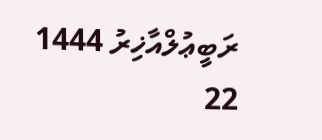ރަބީޢުލްއާޚިރު 1444
22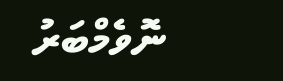ނޮވެމްބަރު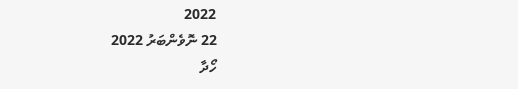2022
22 ނޮވެންބަރު 2022
ހޯދާ